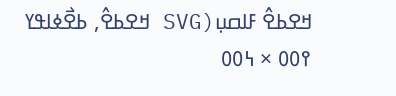ߞߐߕߐ߮ ߓߊߛߎ߲(SVG ߞߐߕߐ߮, ߕߐ߯ߦߊߟߌ ߉߀߀ × ߆߀߀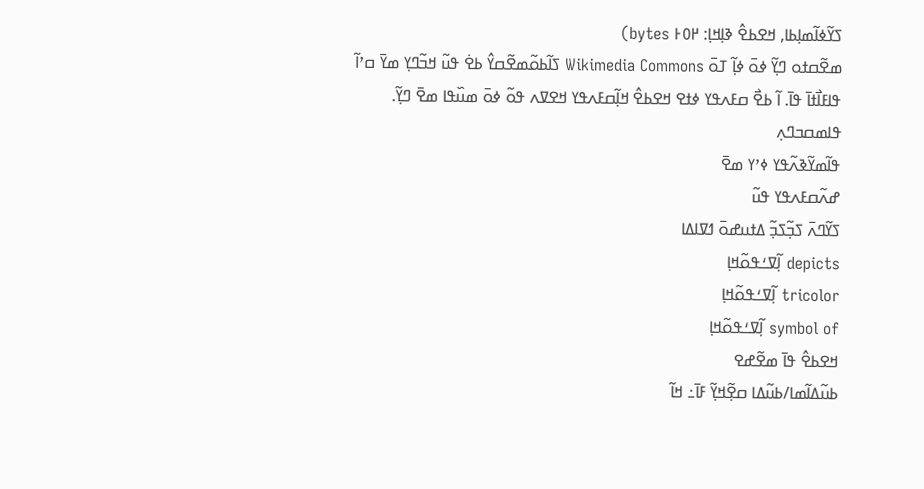ߖߌ߬ߦߊ߬ߘߊ߲ߕߊ, ߞߐߕߐ߮ ߢߊ߲ߞߊ߲: ߂߀߅ bytes)
ߘߐ߬ߛߙߋ ߣߌ߲߬ ߦߋ߫ ߦߊ߲߬ ߠߋ߫ Wikimedia Commons ߖߊ߬ߕߋ߬ߘߐ߬ߛߌ߮ ߕߐ߭ ߟߎ߬ ߞߏ߬ߣߌ߲ ߘߌ߫ ߛߴߊ߬ ߟߊߓߊ߯ߙߊ߫ ߟߊ߫. ߊ߬ ߕߐ߯ ߛߓߍߟߌ ߦߙߐ ߞߐߕߐ߮ ߞߊ߲߬ߛߓߍߟߌ ߞߐߜߍ ߟߋ߬ ߦߋ߫ ߘߎ߰ߟߊ ߘߐ߫ ߣߌ߲߬.
ߟߊߘߛߏߣߍ߲
ߟߊ߬ߘߌ߬ߢߍ߬ߟߌ ߦߴߌ ߘߐ߫
ߝߍ߬ߛߓߍߟߌ ߟߎ߬
ߖߌ߬ߣߍ߫ ߖߏ߲߬ߖߏ߲߬ ߡߙߎߝߋ߫ ߗߜߊߡߊ
depicts ߊ߲߬ߜߑߟߋ߬ߞߊ߲
tricolor ߊ߲߬ߜߑߟߋ߬ߞߊ߲
symbol of ߊ߲߬ߜߑߟߋ߬ߞߊ߲
ߞߐߕߐ߮ ߟߊ߫ ߘߐ߬ߝߐ
ߕߎ߬ߡߊ߬ߘߊ/ߕߎ߬ߡߊ ߛߐ߲߬ߞߌ߲߬ ߓߊ߫߸ ߞߊ߬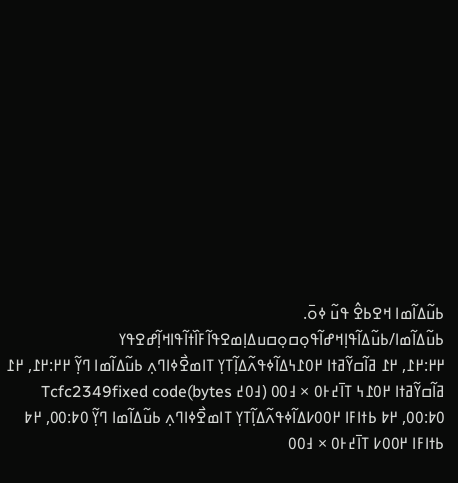ߕߎ߬ߡߊ߬ߘߊ ߞߐߕߐ߮ ߟߎ߬ ߦߋ߫.
ߕߎ߬ߡߊ߬ߘߊ/ߕߎ߬ߡߊ߬ߟߊ߲ߞߝߊ߬ߟߋ߲ߛߋ߲ߛߎߡߊ߲ߘߐߟߊ߬ߓߊ߰ߙߊ߬ߟߊߞߊ߲߬ߝߐߟߌ
߂߂:߂߁, ߂߁ ߥߊ߬ߛߌ߬ߥߙߊ ߂߀߁߆ߡߊ߬ߦߟߍ߬ߡߊ߲߬ߠߌ߲ ߠߊߘߐ߯ߦߊߣߍ߲ ߕߎ߬ߡߊ߬ߘߊ ߣߌ߲߬ ߂߂:߂߁, ߂߁ ߥߊ߬ߛߌ߬ߥߙߊ ߂߀߁߆ ߠߊ߫߄߅߀ × ߃߀߀ (߃߀߄ bytes)Tcfc2349fixed code
߀߈:߀߀, ߂߈ ߕߙߊߓߊ ߂߀߀߇ߡߊ߬ߦߟߍ߬ߡߊ߲߬ߠߌ߲ ߠߊߘߐ߯ߦߊߣߍ߲ ߕߎ߬ߡߊ߬ߘߊ ߣߌ߲߬ ߀߈:߀߀, ߂߈ ߕߙߊߓߊ ߂߀߀߇ ߠߊ߫߄߅߀ × ߃߀߀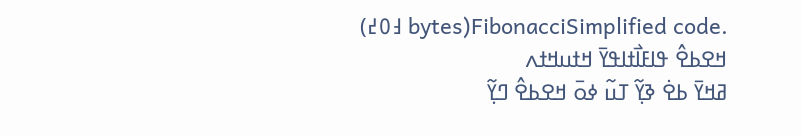(߃߀߄ bytes)FibonacciSimplified code.
ߞߐߕߐ߮ ߟߊߓߊ߯ߙߊߟߌ߫ ߞߙߎߞߙߍ
ߥߞߌ߫ ߕߐ߭ ߢߌ߲߬ ߠߎ߬ ߦߋ߫ ߞߐߕߐ߮ ߣߌ߲߬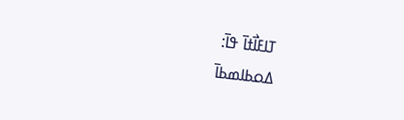ߠߊߓߊ߯ߙߊ߫ ߟߊ߫:
ߡߋߕߊߘߕߊ߫